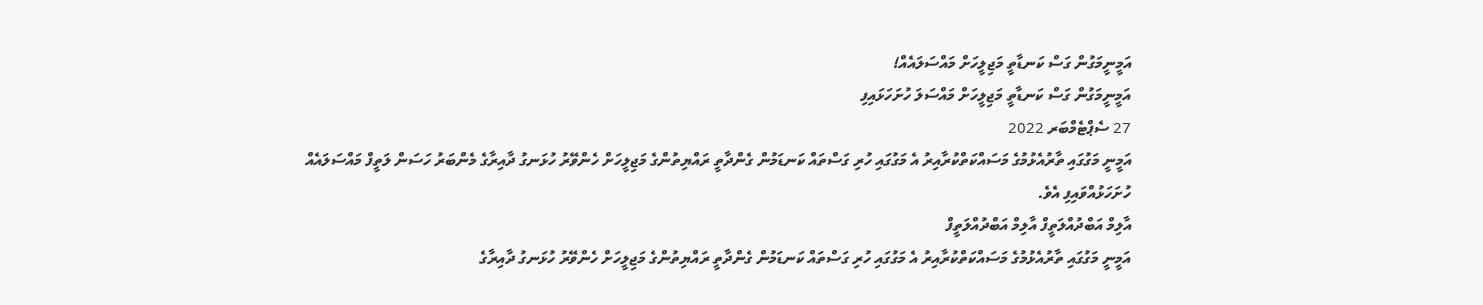އަމީނީމަގުން ގަސް ކަނޑާތީ މަޖިލީހަށް މައްސަލައެއް!
އަމީނީމަގުން ގަސް ކަނޑާތީ މަޖިލީހަށް މައްސަލަ ހުށަހަޅައިފި
27 ސެޕްޓެމްބަރ 2022
އަމީނީ މަގުގައި ތާރުއެޅުމުގެ މަސައްކަތްކުރާއިރު އެ މަގުގައި ހުރި ގަސްތައް ކަނޑަމުން ގެންދާތީ ރައްޔިތުންގެ މަޖިލީހަށް ހެންވޭރު ހުޅަނގު ދާއިރާގެ މެންބަރު ހަސަން ލަތީފް މައްސަލައެއް ހުށަހަޅުއްވައިފި އެވެ.
އާލިމް އަބްދުއްލަތީފް އާލިމް އަބްދުއްލަތީފް
އަމީނީ މަގުގައި ތާރުއެޅުމުގެ މަސައްކަތްކުރާއިރު އެ މަގުގައި ހުރި ގަސްތައް ކަނޑަމުން ގެންދާތީ ރައްޔިތުންގެ މަޖިލީހަށް ހެންވޭރު ހުޅަނގު ދާއިރާގެ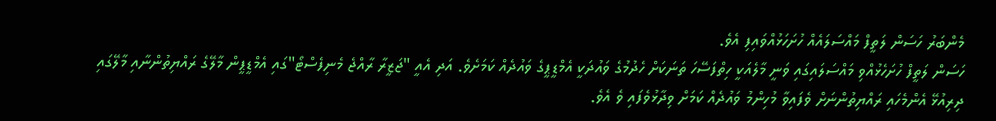މެންބަރު ހަސަން ލަތީފް މައްސަލައެއް ހުށަހަޅުއްވައިފި އެވެ.
ހަސަން ލަތީފް ހުށަހެޅުއްވި މައްސަލައިގައި ވަނީ މާލެއަކީ ހިތްފަސޭހަ ތަނަކަށް ހެދުމުގެ ވައުދަކީ އެމްޑީޕީގެ ވައުދެއް ކަމަށެވެ. އަދި އެއީ "ޖަޒީރާ ރާއްޖެ މެނިފެސްޓޯ"ގައި އެމްޑީޕީން މާލޭގެ ރައްޔިތުންނާއި މާލޭގައި ދިރިއުޅޭ އެންމެހައި ރައްޔިތުންނަށް ވެފައިވާ މުހިންމު ވައުދެއް ކަމަށް ވިދާޅުވެފައި ވެ އެވެ.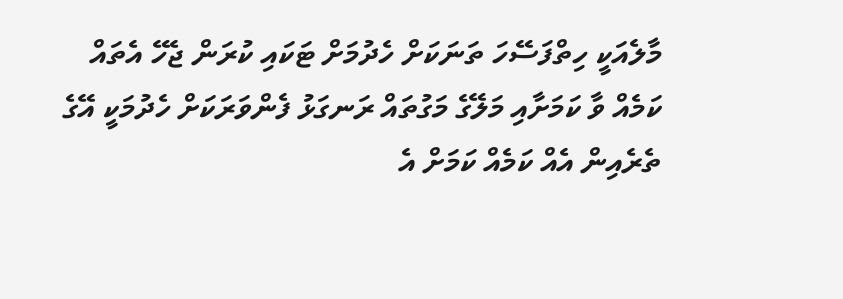މާލެއަކީ ހިތްފަސޭހަ ތަނަކަށް ހެދުމަށް ޓަކައި ކުރަން ޖެހޭ އެތައް ކަމެއް ވާ ކަމަށާއި މަލޭގެ މަގުތައް ރަނގަޅު ފެންވަރަކަށް ހެދުމަކީ އޭގެ ތެރެއިން އެއް ކަމެއް ކަމަށް އެ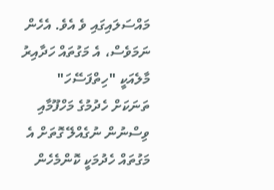މައްސަލައިގައި ވެ އެވެ. އެހެން ނަމަވެސް، އެ މަގުތައް ހަދާއިރު މާލެއަކީ "ހިތްފަސޭހަ" ތަނަކަށް ހެދުމުގެ މަހްފޫމާއި ވިސްނުން ނުގެއްލޭ ގޮތަށް އެ މަގުތައް ހެދުމަކީ ކޮންމެހެން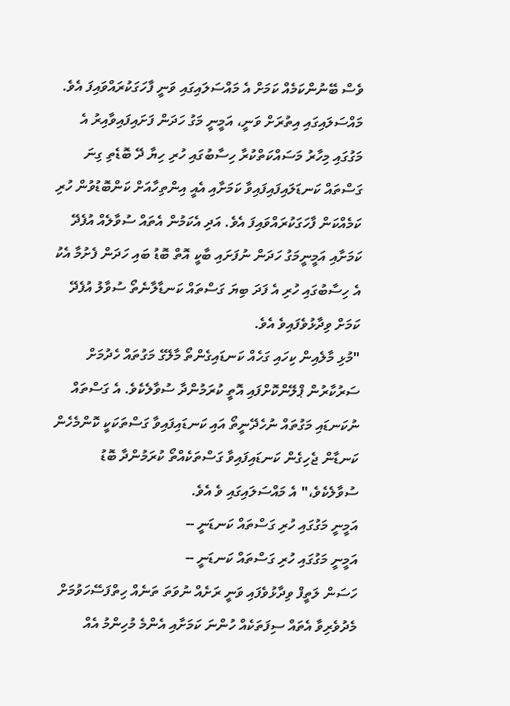ވެސް ބޭނުންކަމެއް ކަމަށް އެ މައްސަލައިގައި ވަނީ ފާހަގަކުރައްވައިފަ އެވެ.
މައްސަލައިގައި އިތުރަށް ވަނީ، އަމީނީ މަގު ހަދަން ފަށައިފައިވާއިރު އެ މަގުގައި މިހާރު މަސައްކަތްކުރާ ހިސާބުގައި ހުރި ހިޔާ ދޭ ބޮޑެތި ގިނަ ގަސްތައް ކަނޑަލައިފައިފައިވާ ކަމަށާއި އެއީ އިންތިހާއަށް ކަންބޮޑުވުން ހުރި ކަމެއްކަން ފާހަގަކުރައްވައިފަ އެވެ. އަދި އެކަމުން އެތައް ސުވާލެއް އުފެދޭ ކަމަށާއި އަމީނީމަގު ހަދަން ނުފަށައި ބާކީ އޮތް ބޮޑު ބައި ހަދަން ފެށުމާ އެކު އެ ހިސާބުގައި ހުރި އެ ފަދަ ބިޔަ ގަސްތައް ކަނޑާލާނެތޯ ސުވާލު އުފެދޭ ކަމަށް ވިދާޅުވެފައިވެ އެވެ.
"މުޅި މާލެއިން ކިހައި ގަހެއް ކަނޑައިގެންތޯ މާލޭގެ މަގުތައް ހެދުމަށް ސަރުކާރުން ޕްލޭންކޮށްފައި އޮތީ ކުރަމުންދާ ސުވާލެކެވެ. އެ ގަސްތައް ނުކަނޑައި މަގުތައް ނުހެދޭނީތޯ އައި ކަނޑައިފައިވާ ގަސްތަކަކީ ކޮންމެހެން ކަނޑާން ޖެހިގެން ކަނޑައިފައިވާ ގަސްތަކެއްތޯ ކުރަމުންދާ ބޮޑު ސުވާލެކެވެ،" އެ މައްސަލައިގައި ވެ އެވެ.
އަމީނީ މަގުގައި ހުރި ގަސްތައް ކަނޑަނީ --
އަމީނީ މަގުގައި ހުރި ގަސްތައް ކަނޑަނީ --
ހަސަން ލަތީފް ވިދާޅުވެފައި ވަނީ ރަށެއް ނުވަތަ ތަނެއް ހިތްފަސޭހަވުމަށް މެދުވެރިވާ އެތައް ސިފަތަކެއް ހުންނަ ކަމަށާއި އެންމެ މުހިންމު އެއް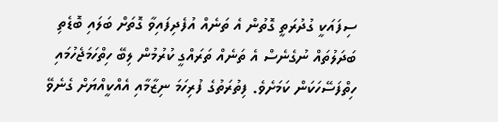ސިފައަކީ ގުދުރަތީ ގޮތުން އެ ތަނެއް އުފެދިފައިވާ ގޮތަށް ބަލައި ބޮޑެތި ބަދަލުތައް ނުގެނެސް އެ ތަނެއް ތަރައްގީ ކުރުމުން ލިބޭ ހިތްހަމަޖެހުމައި ހިތްފަސޭހަކަން ކަމަށެވެ. ފިތުރަތުގެ ފުރިހަމަ ނިޒާމާއި އެއްކީއްޔަށް ގެނެވޭ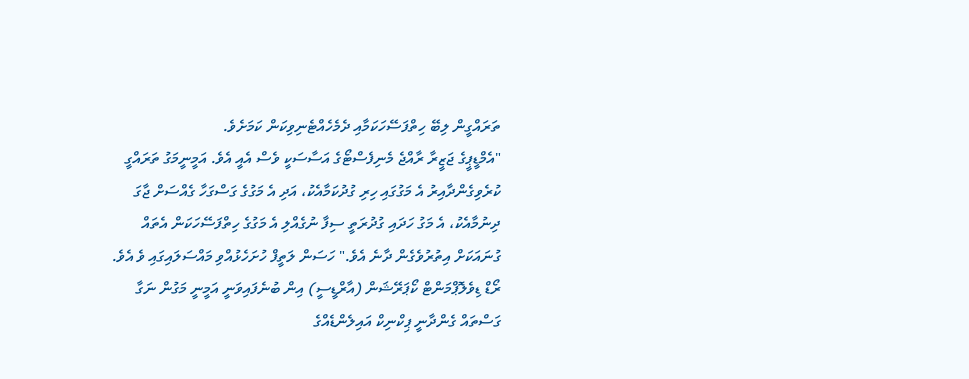ތަރައްގީން ލިބޭ ހިތްފަސޭހަކަމާއި ދެމެހެއްޓެނިވިކަން ކަމަށެވެ.
"އެމްޑީޕީގެ ޖަޒީރާ ރާއްޖެ މެނިފެސްޓޯގެ އަސާސަކީ ވެސް އެއީ އެވެ. އަމީނީމަގު ތަރައްގީ ކުރެވިގެންދާއިރު އެ މަގުގައި ހިރި ގުދުކަމާއެކު، އަދި އެ މަގުގެ ގަސްގަހާ ގެއްސަށް ޖާގަ ދިނުމާއެކު، އެ މަގު ހަދައި ގުދުރަތީ ސިފާ ނުގެއްލި އެ މަގުގެ ހިތްފަސޭހަކަން އެތައް ގުނައަކަށް އިތުރުވެގެން ދާނެ އެވެ." ހަސަން ލަތީފް ހުށަހެޅުއްވި މައްސަލައިގައި ވެ އެވެ.
ރޯޑް ޑިވެލޮޕްމަންޓް ކޯޕަރޭޝަން (އާރްޑީސީ) އިން ބުނެފައިވަނީ އަމީނީ މަގުން ނަގާ ގަސްތައް ގެންދާނީ ޕިކްނިކް އައިލެންޑެއްގެ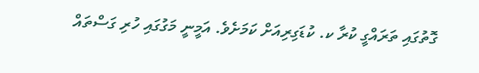ގޮތުގައި ތަރައްގީ ކުރާ ކ. ކުޑަގިރިއަށް ކަމަށެވެ. އަމީނީ މަގުގައި ހުރި ގަސްތައް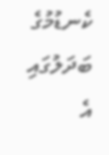ކެނޑުމުގެ ބަދަލުގައި އެ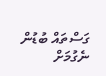ގަސްތައް ބުޑުން ނެގުމަށް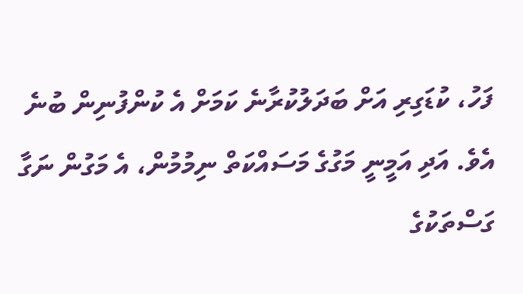ފަހު، ކުޑަގިރި އަށް ބަދަލުކުރާނެ ކަމަށް އެ ކުންފުނިން ބުނެ އެވެ. އަދި އަމީނީ މަގުގެ މަސައްކަތް ނިމުމުން، އެ މަގުން ނަގާ ގަސްތަކުގެ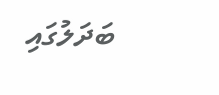ބަދަލުގައި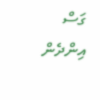ގަސް އިންދެން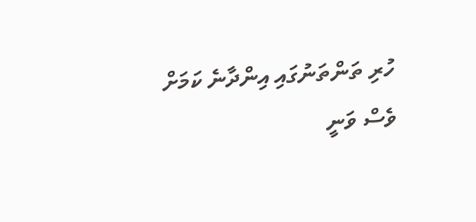ހުރި ތަންތަނުގައި އިންދާނެ ކަމަށް ވެސް ވަނީ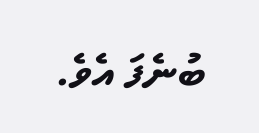ބުނެފަ އެވެ.